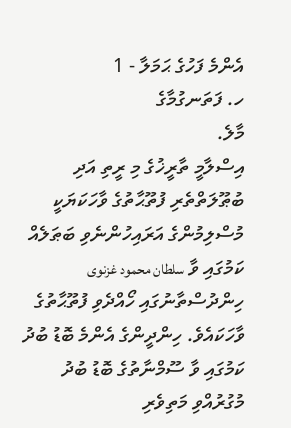އެންމެ ފަހުގެ ޙަމަލާ - 1
ހ. ފަތަނގުމާގެ
މާލެ.
އިސްލާމީ ތާރީޚުގެ މި ރީތި އަދި ބުޠޫލަތްތެރި ފުތޫޙާތުގެ ވާހަކަޔަކީ މުސްލިމުންގެ އަރައިހުންނެވި ބަޠަލެއް ކަމުގައި ވާ سلطان محمود غزنوی ހިންދުސްތާނުގައި ހޯއްދެވި ފުތޫޙާތުގެ ވާހަކައެވެ. ހިންދީންގެ އެންމެ ބޮޑު ބުދު ކަމުގައި ވާ ސޫމްނާތުގެ ބޮޑު ބުދު މުގުރުއްވި މަތިވެރި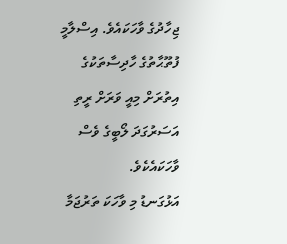ޖިހާދުގެ ވާހަކައެވެ. އިސްލާމީ ފުތޫޙާތުގެ ހާދިސާތަކުގެ އިތުރަށް މިއީ ވަރަށް ރީތި އަސަރުގަދަ ލޯބީގެ ވެސް ވާހަކައެކެވެ.
އަޅުގަނޑު މި ވާހަކަ ތަރުޖަމާ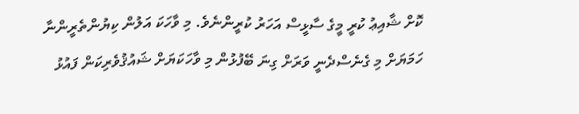ކޮށް ޝާއިޢު ކުރީ މީގެ ސާޅީސް އަހަރު ކުރީންނެވެ. މި ވާހަކަ އަލުން ކިޔުންތެރީންނާ ހަމަޔަށް މި ގެނެސްދެނީ ވަރަށް ގިނަ ބޭފުޅުން މި ވާހަކަޔަށް ޝައުޤުވެރިކަން ފައުޅު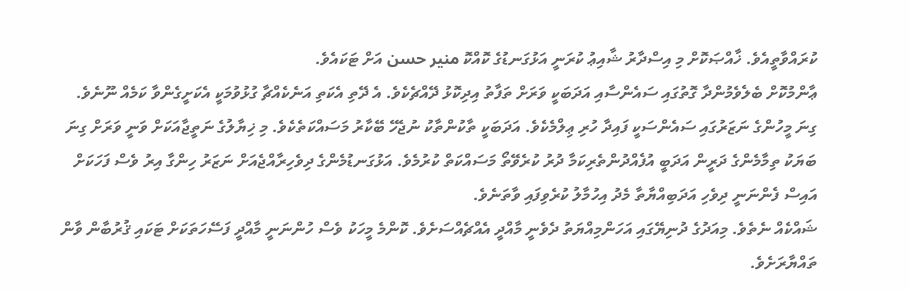ކުރައްވާތީއެވެ. ޚާއްޞަކޮށް މި އިސްދާރު ޝާއިޢު ކުރަނީ އަޅުގަނޑުގެ ކޮއްކޮ منير حسن އަށް ޓަކައެވެ.
ޢާންމުކޮށް ބެލެވެމުންދާ ގޮތުގައި ސައެންސާއި އަދަބަކީ ވަރަށް ތަފާތު އިދިކޮޅު ދޭއްޗެކެވެ. އެ ދޭތި އެކަތި އަނެކެއްޗާ ގުޅުވުމަކީ އެކަށީގެންވާ ކަމެއް ނޫނެވެ. ގިނަ މީހުންގެ ނަޒަރުގައި ސައެންސަކީ ފައިދާ ހުރި ޢިލްމެކެވެ. އަދަބަކީ ތާކުންތާކު ނުޖެހޭ ބޭކާރު މަސައްކަތެކެވެ. މި ޚިޔާލުގެ ނަތީޖާއަކަށް ވަނީ ވަރަށް ގިނަ ބަޔަކު ތިމާމެންގެ ދަރީން އަދަބީ އުފެއްދުންތެރިކަމާ ދުރު ކުރެވޭތޯ މަސައްކަތް ކުރުމެވެ. އަޅުގަނޑުމެންގެ ދިވެހިރާއްޖެއަށް ނަޒަރު ހިންގާ އިރު ވެސް ފަހަކަށް އައިސް ފެންނަނީ ދިވެހި އަދަބިއްޔާތާ މެދު އިހުމާލު ކުރެވިފައި ވާތަނެވެ.
ޝައްކެއް ނެތެވެ. މިއަދުގެ ދުނިޔޭގައި އަހަންމިއްޔަތު ދެވެނީ މާއްދީ އެއްޗެއްސަށެވެ. ކޮންމެ މީހަކު ވެސް ހުންނަނީ މާއްދީ ފަސޭހަތަކަށް ޓަކައި ޤުރުބާން ވާން ތައްޔާރަށެވެ.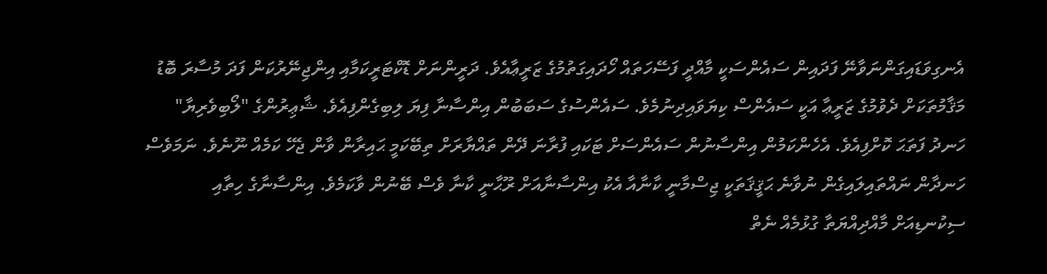އެނގިވަޑައިގަންނަވާނޭ ފަދައިން ސައެންސަކީ މާއްދީ ފަސޭހަތައް ހޯދައިގަތުމުގެ ޒަރީޢާއެވެ. ދަރީންނަށް ޑޮކްޓަރީކަމާއި އިންޖިނޭރުކަން ފަދަ މުސާރަ ބޮޑު މަޤާމުތަކަށް ދެވުމުގެ ޒަރީޢާ އަކީ ސައެންސް ކިޔަވައިދިނުމެވެ. ސައެންސުގެ ސަބަބުން އިންސާނާ ފިޔަ ލިބިގެންފިއެވެ. ޝާޢިރުންގެ "ލޯބިވެރިޔާ" ހަނދު ފަތަޙަ ކޮށްފިއެވެ. އެހެންކަމުން އިންސާނުން ސައެންސަށް ޓަކައި ފުރާނަ ދޭން ތައްޔާރަށް ތިބޭކަމީ ޙައިރާން ވާން ޖެހޭ ކަމެއް ނޫނެވެ. ނަމަވެސް ހަނދާން ނައްތައިލައިގެން ނުވާނެ ޙަޤީޤަތަކީ ޖިސްމާނީ ކާނާއާ އެކު އިންސާނާއަށް ރޫޙާނީ ކާނާ ވެސް ބޭނުން ވާކަމެވެ. އިންސާނާގެ ހިތާއި ސިކުނޑިއަށް މާއްދިއްޔަތާ ގުޅުމެއް ނެތް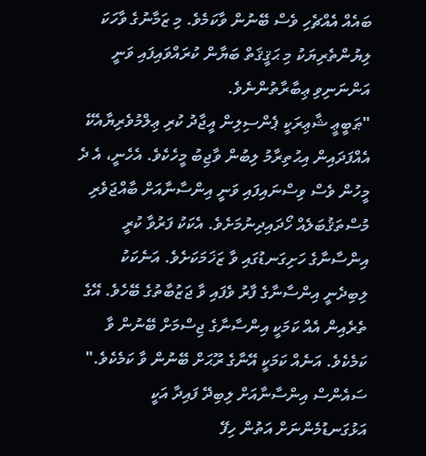ބައެއް އެއްޗެހި ވެސް ބޭނުން ވާކަމެވެ. މި ޒަމާނުގެ ވާހަކަ ލިޔުންތެރިޔަކު މި ޙަޤީޤަތް ބަޔާން ކުރައްވައިފައި ވަނީ އަންނަނިވި ޢިބާރާތުންނެވެ.
"ޠަބީޢީ ޝާޢިރަކީ ޕެންސިލިން އީޖާދު ކުރި ޢިލްމުވެރިޔާއެކޭ އެއްފަދައިން އިޙުތިރާމު ލިބުން ވާޖިބު މީހެކެވެ. އެހެނީ، އެ ދެ މީހުން ވެސް ވިސްނައިފައި ވަނީ އިންސާނާއަށް ބާއްޖަވެރި މުސްތަޤުބަލެއް ހޯދައިދިނުމަށެވެ. އެކަކު ފަރުވާ ކުރީ އިންސާނާގެ ހަށިގަނޑުގައި ވާ ޒަޚަމަކަށެވެ. އަނެކަކު ލިބިދެނީ އިންސާނާގެ ފާރު ވެފައި ވާ ޖަޒުބާތުގެ ބޭހެވެ. އޭގެ ތެރެއިން އެއް ކަމަކީ އިންސާނާގެ ޖިސްމަށް ބޭނުން ވާ ކަމެކެވެ. އަނެއް ކަމަކީ އޭނާގެ ރޫޙަށް ބޭނުން ވާ ކަމެކެވެ."
ސައެންސް އިންސާނާއަށް ލިބިދޭ ފައިދާ އަކީ އަޅުގަނޑުމެންނަށް އަތުން ހިފޭ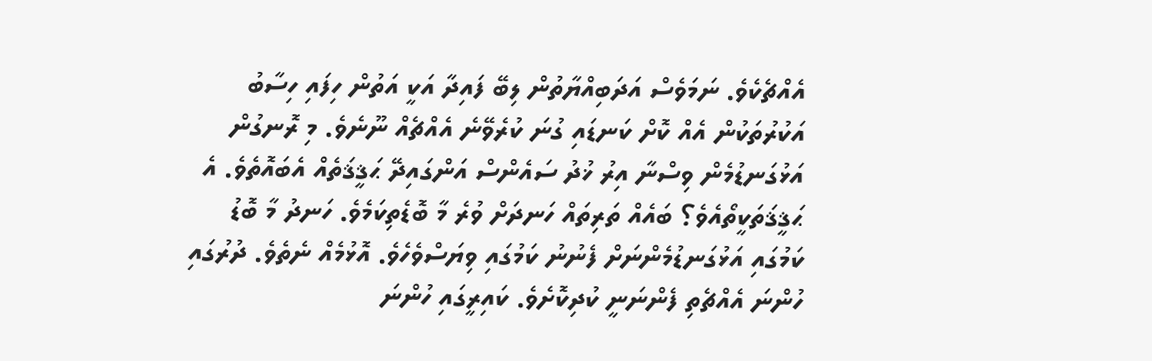އެއްޗެކެވެ. ނަމަވެސް އަދަބިއްޔާތުން ލިބޭ ފައިދާ އަކީ އަތުން ހިފައި ހިސާބު އަކުރުތަކުން އެއް ކޮށް ކަނޑައި ގުނަ ކުރެވޭނެ އެއްޗެއް ނޫނެވެ. މި ރޮނގުން އަޅުގަނޑުމެން ވިސްނާ އިރު ޚުދު ސައެންސް އަންގައިދޭ ޙަޤީޤަތެއް އެބައޮތެވެ. އެ ޙަޤީޤަތަކީތޯއެވެ؟ ބައެއް ތަރިތައް ހަނދަށް ވުރެ މާ ބޮޑެތިކަމެވެ. ހަނދު މާ ބޮޑު ކަމުގައި އަޅުގަނޑުމެންނަށް ފެނުނު ކަމުގައި ވިޔަސްވެހެވެ. އޮޅުމެއް ނެތެވެ. ދުރުގައި ހުންނަ އެއްޗެތި ފެންނަނީ ކުދިކޮށެވެ. ކައިރީގައި ހުންނަ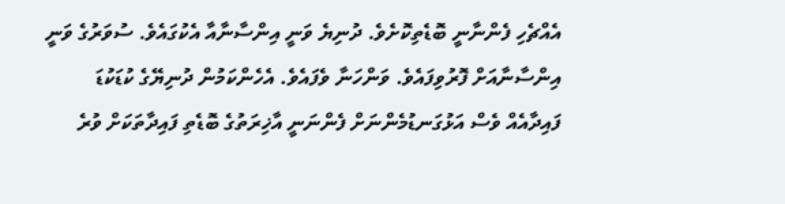އެއްޗެހި ފެންނާނީ ބޮޑެތިކޮށެވެ. ދުނިޔެ ވަނީ އިންސާނާއާ އެކުގައެވެ. ސުވަރުގެ ވަނީ އިންސާނާއަށް ފޮރުވިފައެވެ. ވަންހަނާ ވެފައެވެ. އެހެންކަމުން ދުނިޔޭގެ ކުޑަކުޑަ ފައިދާއެއް ވެސް އަޅުގަނޑުމެންނަށް ފެންނަނީ އާޚިރަތުގެ ބޮޑެތި ފައިދާތަކަށް ވުރެ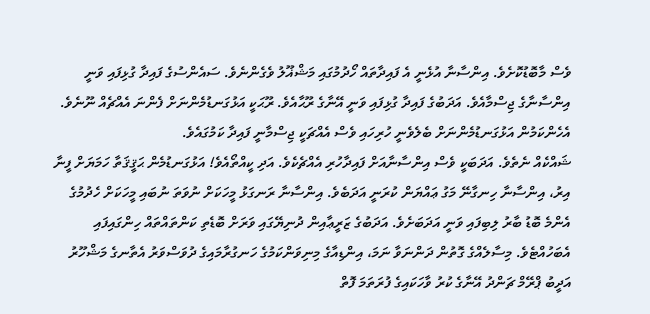ވެސް މާބޮޑުކޮށެވެ. އިންސާނާ އުޅެނީ އެ ފައިދާތައް ހޯދުމުގައި މަޝްޣޫލު ވެގެންނެވެ. ސައެންސުގެ ފައިދާ ގުޅިފައި ވަނީ އިންސާނާގެ ޖިސްމާއެވެ. އަދަބުގެ ފައިދާ ގުޅިފައި ވަނީ އޭނާގެ ރޫޙާއެވެ. ރޫޙަކީ އަޅުގަނޑުމެންނަށް ފެންނަ އެއްޗެއް ނޫނެވެ. އެހެންކަމުން އަޅުގަނޑުމެންނަށް ބެލެވެނީ ހުރިހައި ވެސް އެއްޗަކީ ޖިސްމާނީ ފައިދާ ކަމުގައެވެ.
ޝައްކެއް ނެތެވެ. އަދަބަކީ ވެސް އިންސާނާއަށް ފައިދާހުރި އެއްޗެކެވެ. އަދި ކީއްތޯއެވެ! އަޅުގަނޑުމެން ޙަޤީޤަތާ ހަމަޔަށް ފީނާ އިރު، އިންސާނާ ހިނގާނޭ މަގު ޢައްޔަން ކުރަނީ އަދަބެވެ. އިންސާނާ ރަނގަޅު މީހަކަށް ނުވަތަ ނުބައި މީހަކަށް ހެދުމުގެ އެންމެ ބޮޑު ބާރު ލިބިފައި ވަނީ އަދަބަށެވެ. އަދަބުގެ ޒަރީޢާއިން ދުނިޔޭގައި ވަރަށް ބޮޑެތި ކަންތައްތައް ހިންގައިފައި އެބަހުއްޓެވެ. މިސާލެއްގެ ގޮތުން ދަންނަވާ ނަމަ، އިންޑިއާގެ މިނިވަންކަމުގެ ހަނގުރާމައިގެ ދުވަސްވަރު އެތާނގެ މަޝްހޫރު އަދީބު ޕްރޭމް ޗަންދު އޭނާގެ ކުރު ވާހަކައިގެ ފުރަތަމަ ފޮތް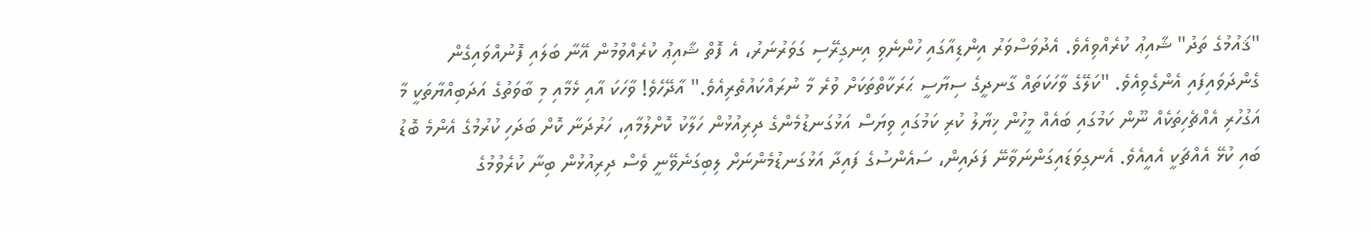"ޤައުމުގެ ތަދު" ޝާއިޢު ކުރެއްވިއެވެ. އެދުވަސްވަރު އިންޑިއާގައި ހުންނެވި އިނގިރޭސި ގަވަރުނަރު، އެ ފޮތް ޝާއިޢު ކުރެއްވުމުން އޭނާ ބަލައި ފޮނުއްވައިގެން ގެންދަވައިފައި އެންގެވިއެވެ. "ކަލޭގެ ވާހަކަތައް ގާނދީގެ ސިޔާސީ ޙަރަކާތްތަކަށް ވުރެ މާ ނުރައްކައުތެރިއެވެ." އާދޭހެވެ! ވާހަކަ އާއި ޅެމާއި މި ބާވަތުގެ އަދަބިއްޔާތަކީ މާ އަގުހުރި އެއްޗެހިތަކެއް ނޫން ކަމުގައި ބައެއް މީހުން ޚިޔާލު ކުރި ކަމުގައި ވިޔަސް އަޅުގަނޑުމެންގެ ދިރިއުޅުން ހަލާކު ކޮށްލުމާއި، ހަރުދަނާ ކޮށް ބަދަހި ކުރުމުގެ އެންމެ ބޮޑު ބައި ކުޅޭ އެއްޗަކީ އެއީއެވެ. އެނގިވަޑައިގަންނަވާނޭ ފަދައިން، ސައެންސުގެ ފައިދާ އަޅުގަނޑުމެންނަށް ލިބިގަނެވޭނީ ވެސް ދިރިއުޅުން ބިނާ ކުރެވުމުގެ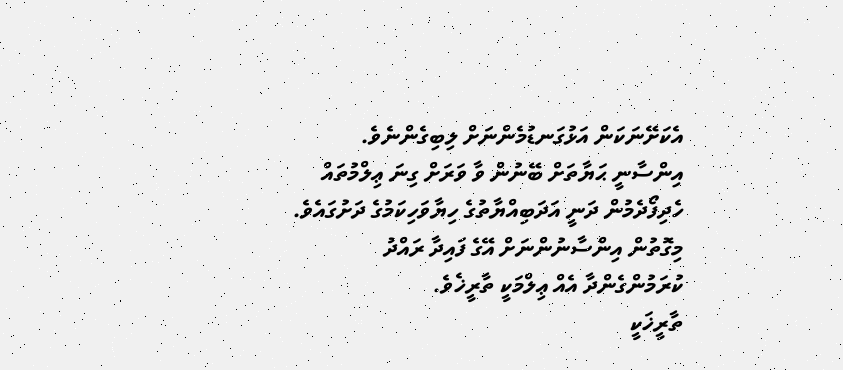އެކަށޭނަކަން އަޅުގަނޑުމެންނަށް ލިބިގެންނެވެ.
އިންސާނީ ޙަޔާތަށް ބޭނުން ވާ ވަރަށް ގިނަ ޢިލްމުތައް ހެދިފޯދެމުން ދަނީ އަދަބިއްޔާތުގެ ހިޔާވަހިކަމުގެ ދަށުގައެވެ. މިގޮތުން އިންސާނުންނަށް އޭގެ ފައިދާ ރައްދު ކުރަމުންގެންދާ އެއް ޢިލްމަކީ ތާރީޚެވެ.
ތާރީޚަކީ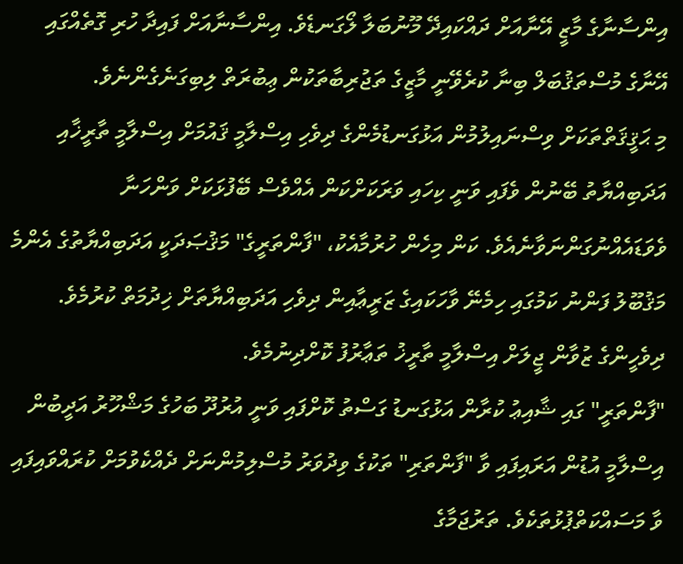އިންސާނާގެ މާޒީ އޭނާއަށް ދައްކައިދޭ މޫނުބަލާ ލޯގަނޑެވެ. އިންސާނާއަށް ފައިދާ ހުރި ގޮތެއްގައި އޭނާގެ މުސްތަޤުބަލް ބިނާ ކުރެވޭނީ މާޒީގެ ތަޖުރިބާތަކުން ޢިބުރަތް ލިބިގަނެގެންނެވެ.
މި ޙަޤީޤަތްތަކަށް ވިސްނައިލުމުން އަޅުގަނޑުމެންގެ ދިވެހި އިސްލާމީ ޤައުމަށް އިސްލާމީ ތާރީޚާއި އަދަބިއްޔާތު ބޭނުން ވެފައި ވަނީ ކިހައި ވަރަކަށްކަން އެއްވެސް ބޭފުޅަކަށް ވަންހަނާ ވެވަޑައެއްނުގަންނަވާނެއެވެ. ކަން މިހެން ހުރުމާއެކު، "ފާންތަރީގެ" މަޤުޞަދަކީ އަދަބިއްޔާތުގެ އެންމެ މަޤުބޫލު ފަންނު ކަމުގައި ހިމެނޭ ވާހަކައިގެ ޒަރީޢާއިން ދިވެހި އަދަބިއްޔާތަށް ޚިދުމަތް ކުރުމެވެ. ދިވެހީންގެ ޒުވާން ޖީލަށް އިސްލާމީ ތާރީޚު ތަޢާރުފު ކޮށްދިނުމެވެ.
"ފާންތަރީ" ގައި ޝާއިޢު ކުރާން އަޅުގަނޑު ގަސްތު ކޮށްފައި ވަނީ އުރުދޫ ބަހުގެ މަޝްހޫރު އަދީބުން އިސްލާމީ އުޑުން އަރައިފައި ވާ "ފާންތަރި" ތަކުގެ ވިދުވަރު މުސްލިމުންނަށް ދެއްކެވުމަށް ކުރައްވައިފައި ވާ މަސައްކަތްޕުޅުތަކެވެ. ތަރުޖަމާގެ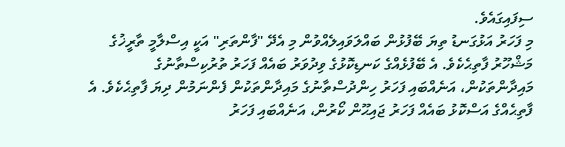ސިފައިގައެވެ.
މި ފަހަރު އަޅުގަނޑު ތިޔަ ބޭފުޅުން ބައްލަވައިލެއްވުން މި އެދޭ "ފާންތަރި" އަކީ އިސްލާމީ ތާރީޚުގެ މަޝްހޫރު ފާތިޙެކެވެ. އެ ބޭފުޅެއްގެ ކަނޑިކޮޅުގެ ވިދުވަރު ބައެއް ފަހަރު ތުރުކިސްތާނުގެ މައިދާންތަކުން، އަނެއްބައި ފަހަރު ހިންދުސްތާނުގެ މައިދާންތަކުން ފެންނަމުން ދިޔަ ފާތިޙެކެވެ. އެ ފާތިޙެއްގެ އަސްކޮޅު ބައެއް ފަހަރު ޖައިޙޫން ކޯރުން، އަނެއްބައި ފަހަރު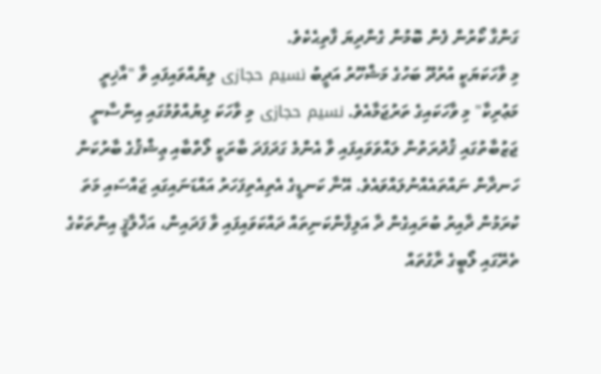ގަންގާ ކޯރުން ފެން ބޮމުން ގެންދިޔަ ފާތިޙެކެވެ.
މި ވާހަކަޔަކީ އުރުދޫ ބަހުގެ މަޝްހޫރު އަދީބު نسیم حجازی ލިޔުއްވައިފައި ވާ "އާޚިރީ މަޢުރިކާ" މި ވާހަކައިގެ ތަރުޖަމާއެވެ. نسیم حجازی މި ވާހަކަ ލިޔުއްވުމުގައި އިންސާނީ ޖަޒުބާތުގައި ޤުދުރަތުން ލައްވަވައިފައި ވާ އެންމެ ގަދަފަދަ ބާރަކީ ލޯތްބާއި ޢިޝްޤުގެ ބާރުކަން ހަނދާން ނައްތައެއްނުލައްވައެވެ. އޭނާ ކަނޑީގެ އެތިއެތިފަހަރު އައްޑަނައިގައި ޖައްސައި މަތަ ކުރަމުން ދާއިރު ބުރައިގެން ދާ އަލިފާންކަނިތައް ދައްކަވައިފައި ވާ ފަދައިން، އަޚްލާޤީ އިންތަކުގެ ތެރޭގައި ލޯބީގެ ރާގުތައް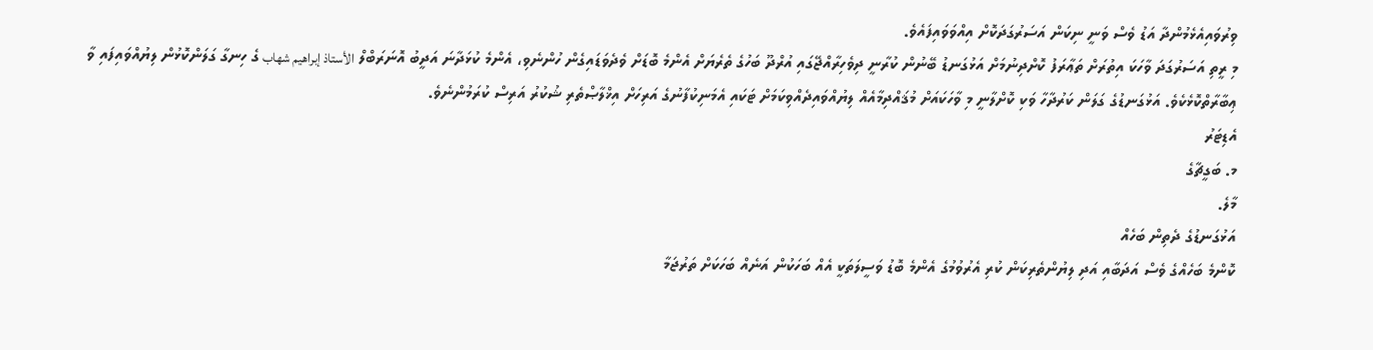ވިރުވައިއެޅެމުންދާ އަޑު ވެސް ވަނީ ނިކަން އަސަރުގަދަކޮށް އިއްވަވައިފައެވެ.
މި ރީތި އަސަރުގަދަ ވާހަކަ އިތުރަށް ތަޢާރަފު ކޮށްދިނުމަށް އަޅުގަނޑު ބޭނުން ކުރާނީ ދިވެހިރާއްޖޭގައި އުރްދޫ ބަހުގެ ތެރެޔަށް އެންމެ ބޮޑަށް ވެދެވަޑައިގެން ހުންނެވި، އެންމެ ކުޅަދާނަ އަދީބު އޮނަރަބްލް الأستاذ إبراهيم شهاب ގެ ހިނގާ ގަލަންކޮޅުން ލިޔުއްވައިފައި ވާ ޢިބާރާތްކޮޅެކެވެ. އަޅުގަނޑުގެ ގަލަން ކަރުދާހާ ވަކި ކޮށްލާނީ މި ވާހަކައަށް މުޤައްދިމާއެއް ލިޔުއްވައިދެއްވިކަމަށް ޓަކައި އެމަނިކުފާނުގެ އަރިހަށް އިޚްލާޞްތެރި ޝުކުރު އަރިސް ކުރަމުންނެވެ.
އެޑިޓަރު
މ. ބަގީޗާގެ
މާލެ.
އަޅުގަނޑުގެ ދެތިން ބަހެއް
ކޮންމެ ބަހެއްގެ ވެސް އަދަބާއި އަދި ލިޔުންތެރިކަން ކުރި އެރުވުމުގެ އެންމެ ބޮޑު ވަސީލަތަކީ އެއް ބަހަކުން އަނެއް ބަހަކަށް ތަރުޖަމާ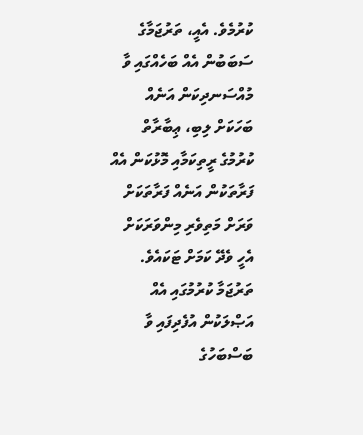ކުރުމެވެ. އެއީ، ތަރުޖަމާގެ ސަބަބުން އެއް ބަހެއްގައި ވާ މުއްސަނދިކަން އަނެއް ބަހަކަށް ލިބި، ޢިބާރާތް ކުރުމުގެ ރީތިކަމާއި މޮޅުކަން އެއް ފަރާތަކުން އަނެއް ފަރާތަކަށް ވަރަށް މަތިވެރި މިންވަރަކަށް އެހީ ވެދޭ ކަމަށް ޓަކައެވެ. ތަރުޖަމާ ކުރުމުގައި އެއް އަޞްލަކުން އުފެދިފައި ވާ ބަސްބަހުގެ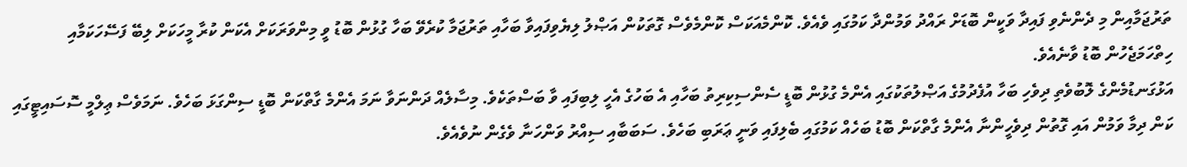ތަރުޖަމާއިން މި ދެންނެވި ފައިދާ ވަކީން ބޮޑަށް ރައްދު ވަމުންދާ ކަމުގައި ވެއެވެ. ކޮންމެއަކަސް ކޮންމެވެސް ގޮތަކުން އަޞްލު ލިޔެވިފައިވާ ބަހާއި ތަރުޖަމާ ކުރެވޭ ބަހާ ގުޅުން ބޮޑު ވީ މިންވަރަކަށް އެކަން ކުރާ މީހަކަށް ލިބޭ ފަސޭހަކަމާއި ހިތްހަމަޖެހުން ބޮޑު ވާނެއެވެ.
އަޅުގަނޑުމެންގެ ލޮބުވެތި ދިވެހި ބަހާ އުފެދުމުގެ އަޞްލުތަކުގައި އެންމެ ގުޅުން ބޮޑީ ސެންސިކިރިތު ބަހާއި އެ ބަހުގެ އެހީ ލިބިފައި ވާ ބަސްތަކެވެ. މިސާލެއް ދަންނަވާ ނަމަ އެންމެ ގާތްކަން ބޮޑީ ސިންގަޅަ ބަހެވެ. ނަމަވެސް ޢިލްމީ ސޮސައިޓީގައި ކަން ދިމާ ވަމުން އައި ގޮތުން ދިވެހީންނާ އެންމެ ގާތްކަން ބޮޑު ބަހެއް ކަމުގައި ބެލިފައި ވަނީ ޢަރަބި ބަހެވެ. ސަބަބާއި ސިއްރު ވަންހަނާ ވެގެން ނުވެއެވެ.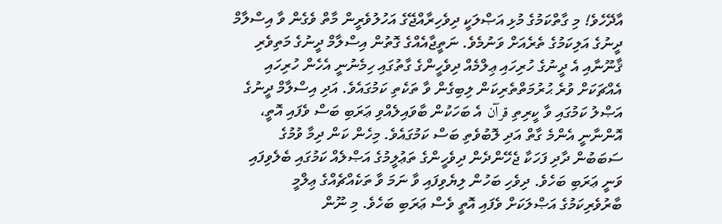އާދޭހެވެ! މި ގާތްކަމުގެ މުޅި އަޞްލަކީ ދިވެހިރާއްޖޭގެ އަހުލުވެރީން މާތް ވެގެން ވާ އިސްލާމް ދީނުގެ އަލިކަމުގެ ތެރެއަށް ވަނުމެވެ. ނަތީޖާއެއްގެ ގޮތުން އިސްލާމް ދީނުގެ މަތިވެރި ޤާނޫނާއި އެ ދީނުގެ ހުރިހައި ޢިލްމެއް ދިވެހީންގެ ގާތުގައި ހިމެނުނީ އެހެން ހުރިހައި އެއްޗަކަށް ވުރެ ޙުރުމަތްތެރިކަން ލިބިގެން ވާ ތަކެތި ކަމުގައެވެ. އަދި އިސްލާމް ދީނުގެ އަޞްލު ކަމުގައި ވާ ކީރިތި قرآن އެ ބަހަކުން ބާވައިލެއްވި ޢަރަބި ބަސް ވެފައި އޮތީ، އޮންނާނީ އެންމެ ގާތް އަދި ލޮބުވެތި ބަސް ކަމުގައެވެ. މިހެން ކަން ދިމާ ވުމުގެ ސަބަބުން ދާދި ފަހަކާ ޖެހޭންދެން ދިވެހީންގެ ތަޢުލީމުގެ އަޞްލެއް ކަމުގައި ބެލެވިފައި ވަނީ ޢަރަބި ބަހެވެ. ދިވެހި ބަހުން ލިޔެވިފައި ވާ ނަމަ ވާ ތަކެއްޗެއްގެ ޢިލްމީ ބާރުވެރިކަމުގެ އަޞްލަކަށް ވެފައި އޮތީ ވެސް ޢަރަބި ބަހެވެ. މި ނޫން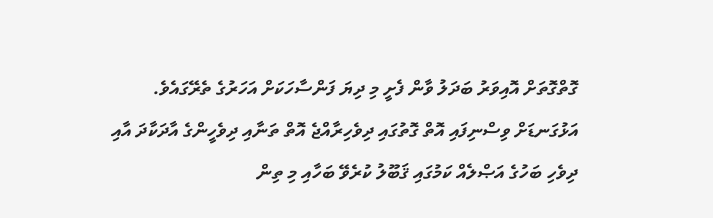ގޮތްގޮތަށް އޮއިވަރު ބަދަލު ވާން ފެށީ މި ދިޔަ ފަންސާހަކަށް އަހަރުގެ ތެރޭގައެވެ.
އަޅުގަނޑަށް ވިސްނިފައި އޮތް ގޮތުގައި ދިވެހިރާއްޖެ އޮތް ތަނާއި ދިވެހީންގެ އާދަކާދަ އާއި ދިވެހި ބަހުގެ އަޞްލެއް ކަމުގައި ޤަބޫލު ކުރެވޭ ބަހާއި މި ތިން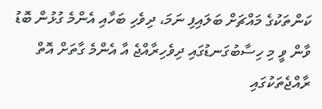ކަންތަކުގެ މައްޗަށް ބަލައިފި ނަމަ، ދިވެހި ބަހާއި އެންމެ ގުޅުން ބޮޑު ވާން ވީ މި ހިސާބުގަނޑުގައި ދިވެހިރާއްޖެ އާ އެންމެ ގާތަށް އޮތް ރާއްޖެތަކުގައި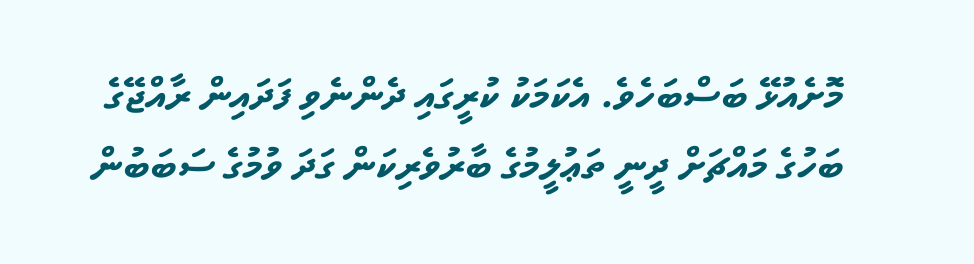މޮށެއުޅޭ ބަސްބަހެވެ. އެކަމަކު ކުރީގައި ދެންނެވި ފަދައިން ރާއްޖޭގެ ބަހުގެ މައްޗަށް ދީނީ ތަޢުލީމުގެ ބާރުވެރިކަން ގަދަ ވުމުގެ ސަބަބުން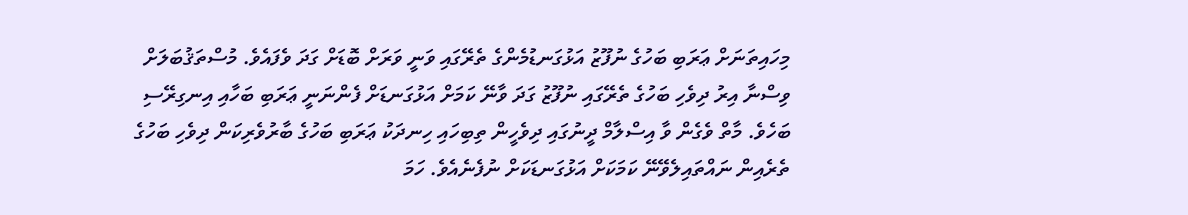މިހައިތަނަށް ޢަރަބި ބަހުގެ ނުފޫޒު އަޅުގަނޑުމެންގެ ތެރޭގައި ވަނީ ވަރަށް ބޮޑަށް ގަދަ ވެފައެވެ. މުސްތަޤުބަލަށް ވިސްނާ އިރު ދިވެހި ބަހުގެ ތެރޭގައި ނުފޫޒު ގަދަ ވާނޭ ކަމަށް އަޅުގަނޑަށް ފެންނަނީ ޢަރަބި ބަހާއި އިނގިރޭސި ބަހެވެ. މާތް ވެގެން ވާ އިސްލާމް ދީނުގައި ދިވެހީން ތިބިހައި ހިނދަކު ޢަރަބި ބަހުގެ ބާރުވެރިކަން ދިވެހި ބަހުގެ ތެރެއިން ނައްތައިލެވޭނޭ ކަމަކަށް އަޅުގަނޑަކަށް ނުފެނެއެވެ. ހަމަ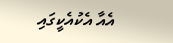އެއާ އެކުއެކީގައި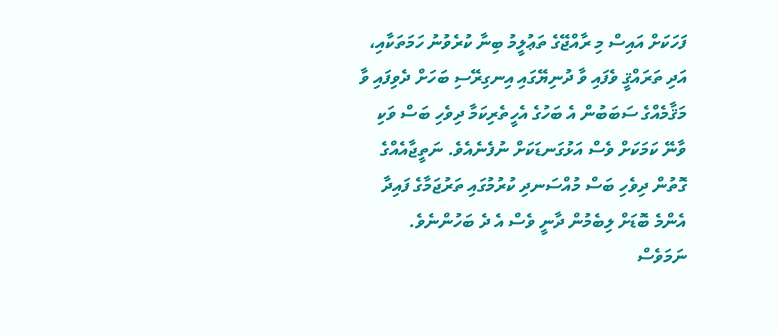ފަހަކަށް އައިސް މި ރާއްޖޭގެ ތަޢުލީމު ބިނާ ކުރެވުނު ހަމަތަކާއި، އަދި ތަރައްޤީ ވެފައި ވާ ދުނިޔޭގައި އިނގިރޭސި ބަހަށް ދެވިފައި ވާ މަޤާމެއްގެ ސަބަބުން އެ ބަހުގެ އެހީތެރިކަމާ ދިވެހި ބަސް ވަކި ވާނޭ ކަމަކަށް ވެސް އަޅުގަނޑަކަށް ނުފެނެއެވެ. ނަތީޖާއެއްގެ ގޮތުން ދިވެހި ބަސް މުއްސަނދި ކުރުމުގައި ތަރުޖަމާގެ ފައިދާ އެންމެ ބޮޑަށް ލިބެމުން ދާނީ ވެސް އެ ދެ ބަހުންނެވެ.
ނަމަވެސް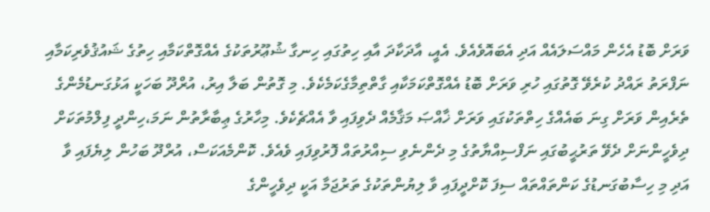ވަރަށް ބޮޑު އެހެން މައްސަލައެއް އަދި އެބައޮވެއެވެ. އެއީ، އާދަކާދަ އާއި ހިތުގައި ހިނގާ ޝުޢޫރުތަކުގެ އެއްގޮތްކަމާއި ހިތުގެ ޝައުޤުވެރިކަމާއި ނަފްރަތު ރައްދު ކުރެވޭ ގޮތުގައި ހުރި ވަރަށް ބޮޑު އެއްގޮތްކަމަކާއި ގާތްތިމާގެކަމެކެވެ. މި ގޮތުން ބަލާ އިރު، އުރްދޫ ބަހަކީ އަޅުގަނޑުމެންގެ ތެރެއިން ވަރަށް ގިނަ ބައެއްގެ ހިތްތަކުގައި ވަރަށް ޚާއްޞަ މަޤާމެއް ދެވިފައި ވާ އެއްޗެކެވެ. މިހާރުގެ ޢިބާރާތުން ނަމަ،ހިންދީ ފިލްމުތަކަށް ދިވެހީންނަށް ދެވޭ ތަރުޙީބުގައި ނަފްސިއްޔާތުގެ މި ދެންނެވި ސިއްރުތައް ފޮރުވިފައި ވެއެވެ. ކޮންމެއަކަސް، އުރްދޫ ބަހުން ލިޔެފައި ވާ އަދި މި ހިސާބުގަނޑުގެ ކަންތައްތައް ސިފަ ކޮށްދީފައި ވާ ލިޔުންތަކުގެ ތަރުޖަމާ އަކީ ދިވެހީންގެ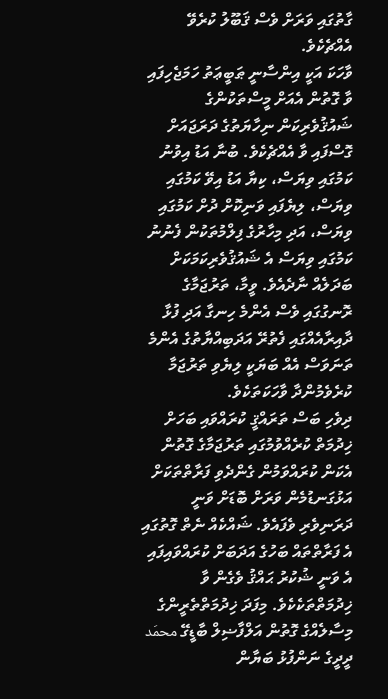ގާތުގައި ވަރަށް ވެސް ޤަބޫލު ކުރެވޭ އެއްޗެކެވެ.
ވާހަކަ އަކީ އިންސާނީ ޠަބީޢަތު ހަމަޖެހިފައި ވާ ގޮތުން އެއަށް މީސްތަކުންގެ ޝައުޤުވެރިކަން ނިހާޔަތުގެ ދަރަޖައަށް ގޮސްފައި ވާ އެއްޗެކެވެ. ބުނާ އަޑު އިވުނު ކަމުގައި ވިޔަސް، ކިޔާ އަޑު އިވޭ ކަމުގައި ވިޔަސް، ލިޔެފައި ވަނިކޮށް ދުށް ކަމުގައި ވިޔަސް، އަދި މިހާރުގެ ފިލްމުތަކުން ފެނުނު ކަމުގައި ވިޔަސް އެ ޝައުޤުވެރިކަމަކަށް ބަދަލެއް ނާދެއެވެ. ވީމާ، ތަރުޖަމާގެ ރޮނގުގައި ވެސް އެންމެ ހިނގާ އަދި ފުޅާ ދާއިރާއެއްގައި ފެތުރޭ އަދަބިއްޔާތުގެ އެންމެ ތަނަވަސް އެއް ބަޔަކީ ލިޔެވި ތަރުޖަމާ ކުރެވެމުންދާ ވާހަކަތަކެވެ.
ދިވެހި ބަސް ތަރައްޤީ ކުރައްވައި ބަހަށް ޚިދުމަތް ކުރެއްވުމުގައި ތަރުޖަމާގެ ގޮތުން އެކަން ކުރައްވަމުން ގެންދެވި ފަރާތްތަކަށް އަޅުގަނޑުމެން ވަރަށް ބޮޑަށް ވަނީ ދަރަނިވެރި ވެފައެވެ. ޝައްކެއް ނެތް ގޮތުގައި އެ ފަރާތްތައް ބަހުގެ އަދަބަށް ކުރައްވައިފައި އެ ވަނީ ޝުކުރު ޙައްޤު ވެގެން ވާ ޚިދުމަތްތަކެކެވެ. މިފަދަ ޚިދުމަތްތެރީންގެ މިސާލެއްގެ ގޮތުން އަލްފާޟިލް ބާޑީގޭ محمَد ދީދީގެ ނަންފުޅު ބަޔާން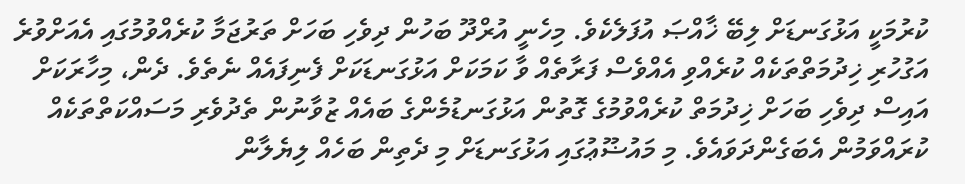ކުރުމަކީ އަޅުގަނޑަށް ލިބޭ ޚާއްޞަ އުފަލެކެވެ. މިހެނީ އުރްދޫ ބަހުން ދިވެހި ބަހަށް ތަރުޖަމާ ކުރެއްވުމުގައި އެއަށްވުރެ އަގުހުރި ޚިދުމަތްތަކެއް ކުރެއްވި އެއްވެސް ފަރާތެއް ވާ ކަމަކަށް އަޅުގަނޑަކަށް ފެނިފައެއް ނެތެވެ. ދެން، މިހާރަކަށް އައިސް ދިވެހި ބަހަށް ޚިދުމަތް ކުރެއްވުމުގެ ގޮތުން އަޅުގަނޑުމެންގެ ބައެއް ޒުވާނުން ތެދުވެރި މަސައްކަތްތަކެއް ކުރައްވަމުން އެބަގެންދަވައެވެ. މި މައުޟޫޢުގައި އަޅުގަނޑަށް މި ދެތިން ބަހެއް ލިޔެލާން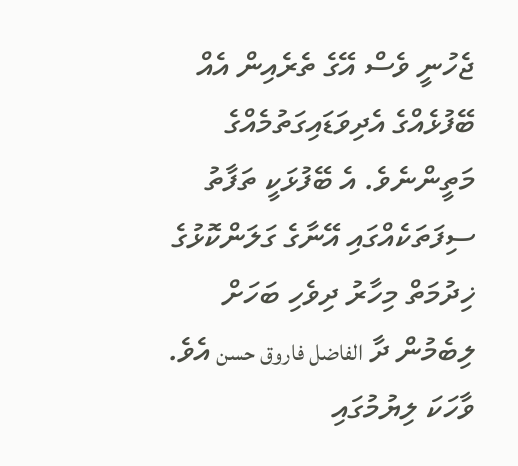ޖެހުނީ ވެސް އޭގެ ތެރެއިން އެއް ބޭފުޅެއްގެ އެދިވަޑައިގަތުމެއްގެ މަތީންނެވެ. އެ ބޭފުޅަކީ ތަފާތު ސިފަތަކެއްގައި އޭނާގެ ގަލަންކޮޅުގެ ޚިދުމަތް މިހާރު ދިވެހި ބަހަށް ލިބެމުން ދާ الفاضل فاروق حسن އެވެ.
ވާހަކަ ލިޔުމުގައި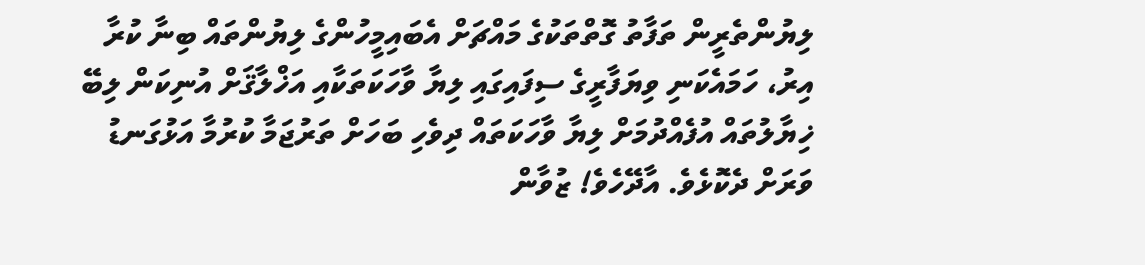ލިޔުންތެރީން ތަފާތު ގޮތްތަކުގެ މައްޗަށް އެބައިމީހުންގެ ލިޔުންތައް ބިނާ ކުރާ އިރު، ހަމައެކަނި ވިޔަފާރީގެ ސިފައިގައި ލިޔާ ވާހަކަތަކާއި އަޚްލާޤަށް އުނިކަން ލިބޭ ޚިޔާލުތައް އުފެއްދުމަށް ލިޔާ ވާހަކަތައް ދިވެހި ބަހަށް ތަރުޖަމާ ކުރުމާ އަޅުގަނޑު ވަރަށް ދެކޮޅެވެ. އާދޭހެވެ! ޒުވާން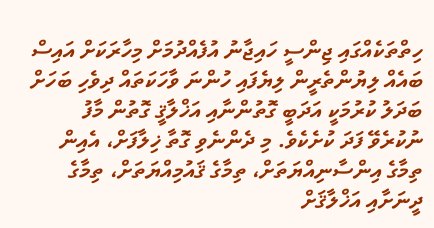ހިތްތަކެއްގައި ޖިންސީ ހައިޖާނު އުފެއްދުމަށް މިހާރަކަށް އައިސް ބައެއް ލިޔުންތެރީން ލިޔެފައި ހުންނަ ވާހަކަތައް ދިވެހި ބަހަށް ބަދަލު ކުރުމަކީ އަދަބީ ގޮތުންނާއި އަޚްލާޤީ ގޮތުން މާފު ނުކުރެވޭ ފަދަ ކުށެކެވެ. މި ދެންނެވި ގޮތާ ޚިލާފަށް، އެއިން ތިމާގެ އިންސާނިއްޔަތަށް، ތިމާގެ ޤައުމިއްޔަތަށް، ތިމާގެ ދީނަށާއި އަޚްލާޤަށް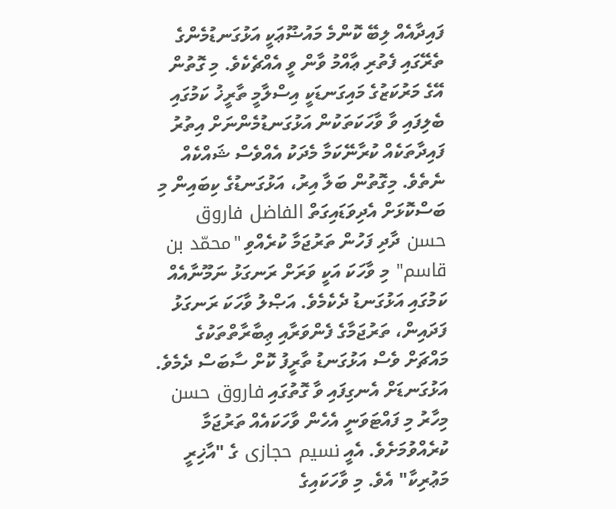ފައިދާއެއް ލިބޭ ކޮންމެ މައުޟޫޢަކީ އަޅުގަނޑުމެންގެ ތެރޭގައި ފެތުރި ޢާއްމު ވާން ވީ އެއްޗެކެވެ. މި ގޮތުން އޭގެ މަރުކަޒުގެ މައިގަނޑަކީ އިސްލާމީ ތާރީޚު ކަމުގައި ބެލިފައި ވާ ވާހަކަތަކުން އަޅުގަނޑުމެންނަށް އިތުރު ފައިދާތަކެއް ކުރާނޭކަމާ މެދަކު އެއްވެސް ޝައްކެއް ނެތެވެ. މިގޮތުން ބަލާ އިރު، އަޅުގަނޑުގެ ކިބައިން މި ބަސްކޮޅަށް އެދިވަޑައިގަތް الفاضل فاروق حسن ދާދި ފަހުން ތަރުޖަމާ ކުރެއްވި "محمّد بن قاسم" މި ވާހަކަ އަކީ ވަރަށް ރަނގަޅު ނަމޫނާއެއް ކަމުގައި އަޅުގަނޑު ދެކެމެވެ. އަޞްލު ވާހަކަ ރަނގަޅު ފަދައިން، ތަރުޖަމާގެ ފެންވަރާއި ޢިބާރާތްތަކުގެ މައްޗަށް ވެސް އަޅުގަނޑު ތާރީފު ކޮށް ސާބަސް ދެމެވެ.
އަޅުގަނޑަށް އެނގިފައި ވާ ގޮތުގައި فاروق حسن މިހާރު މި ފައްޓަވަނީ އެހެން ވާހަކައެއް ތަރުޖަމާ ކުރެއްވުމަށެވެ. އެއީ نسیم حجازی ގެ "އާޚިރީ މަޢުރިކާ" އެވެ. މި ވާހަކައިގެ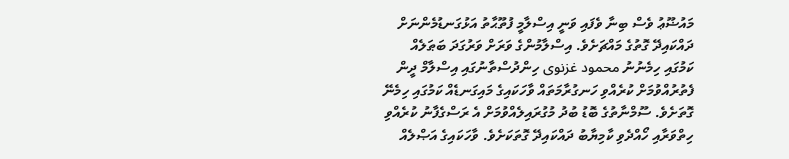މައުޟޫޢު ވެސް ބިނާ ވެފައި ވަނީ އިސްލާމީ ފުތޫޙާތު އަޅުގަނޑުމެންނަށް ދައްކައިދޭ ގޮތުގެ މައްޗަށެވެ. އިސްލާމުންގެ ވަރަށް ވަރުގަދަ ބަޠަލެއް ކަމުގައި ހިމެނުނު محمود غزنوی ހިންދުސްތާނުގައި އިސްލާމް ދީން ފެތުރުއްވުމަށް ކުރެއްވި ހަނގުރާމަތައް ވާހަކައިގެ މައިގަނޑެއް ކަމުގައި ހިމެނޭ ގޮތަށެވެ. ސޫމްނާތުގެ ބޮޑު ބުދު މުގުރައިލެއްވުމަށް އެ ރަސްގެފާނު ކުރެއްވި ހިތްވަރާއި ހޯއްދެވި ކާމިޔާބު ދައްކައިދޭ ގޮތަކަށެވެ. ވާހަކައިގެ އަޞްލެއް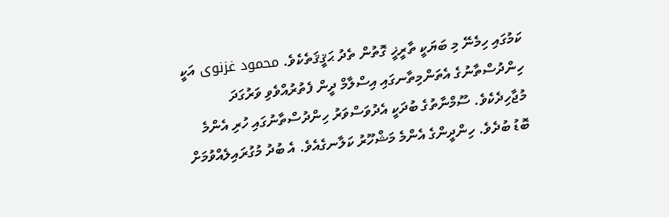ކަމުގައި ހިމެނޭ މި ބަޔަކީ ތާރީޚީ ގޮތުން ތެދު ޙަޤީޤަތެކެވެ. محمود غزنوی އަކީ ހިންދުސްތާނުގެ އެތަންމިތާނގައި އިސްލާމް ދީން ފެތުރުއްވެވި ވަރުގަދަ މުޖާހިދެކެވެ. ސޫމްނާތުގެ ބުދަކީ އެދުވަސްވަރު ހިންދުސްތާނުގައި ހުރި އެންމެ ބޮޑު ބުދެވެ. ހިންދީންގެ އެންމެ މަޝްހޫރު ކަލާނގެއެވެ. އެ ބުދު މުގުރައިލެއްވުމަށް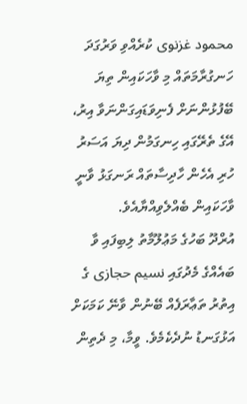محمود غزنوی ކުރެއްވި ވަރުގަދަ ހަނގުރާމަތައް މި ވާހަކައިން ތިޔަ ބޭފުޅުންނަށް ފެނިވަޑައިގަންނަވާ އިރު، އޭގެ ތެރޭގައި ހިނގަމުން ދިޔަ އަސަރު ހުރި އެހެން ހާދިސާތައް ރަނގަޅު ވާނީ ވާހަކައިން ބެއްލެވިއްޔާއެވެ.
އުރްދޫ ބަހުގެ މަޢުލޫމާތު ލިބިފައި ވާ ބައެއްގެ މެދުގައި نسیم حجازی ގެ އިތުރު ތަޢާރަފެއް ބޭނުން ވާނޭ ކަމަކަށް އަޅުގަނޑު ނުދެކެމެވެ. ވީމާ، މި ދެތިން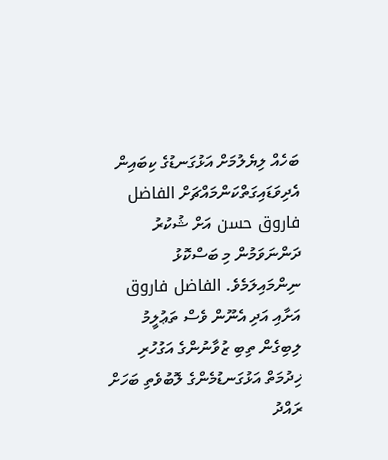ބަހެއް ލިޔެލުމަށް އަޅުގަނޑުގެ ކިބައިން އެދިވަޑައިގަތްކަންމައްޗަށް الفاضل فاروق حسن އަށް ޝުކުރު ދަންނަވަމުން މި ބަސްކޮޅު ނިންމައިލަމެވެ. الفاضل فاروق އަށާއި އަދި އެނޫން ވެސް ތަޢުލީމު ލިބިގެން ތިބި ޒުވާނުންގެ އަގުހުރި ޚިދުމަތް އަޅުގަނޑުމެންގެ ލޮބުވެތި ބަހަށް ރައްދު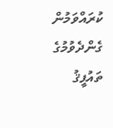ކުރައްވަމުން ގެންދެވުމުގެ ތައުފީޤު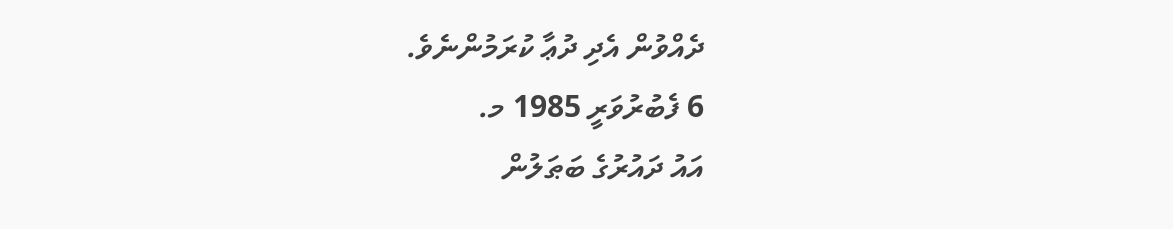ދެއްވުން އެދި ދުޢާ ކުރަމުންނެވެ.
6 ފެބުރުވަރީ 1985 މ.
އައު ދައުރުގެ ބަޠަލުން